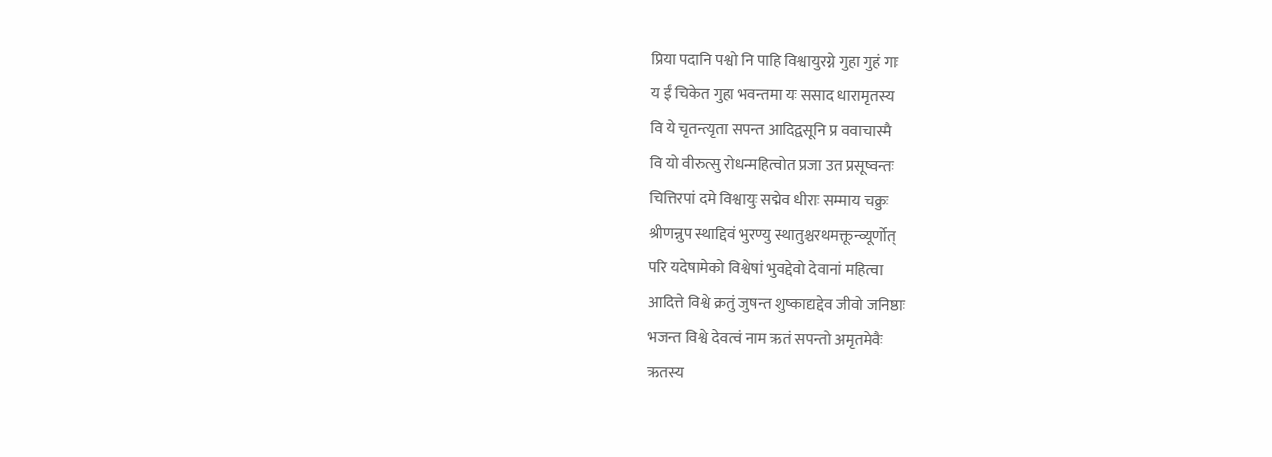प्रिया पदानि पश्वो नि पाहि विश्वायुरग्ने गुहा गुहं गाः
य ईं चिकेत गुहा भवन्तमा यः ससाद धारामृतस्य
वि ये चृतन्त्यृता सपन्त आदिद्वसूनि प्र ववाचास्मै
वि यो वीरुत्सु रोधन्महित्वोत प्रजा उत प्रसूष्वन्तः
चित्तिरपां दमे विश्वायुः सद्मेव धीराः सम्माय चक्रुः
श्रीणन्नुप स्थाद्दिवं भुरण्यु स्थातुश्चरथमक्तून्व्यूर्णोत्
परि यदेषामेको विश्वेषां भुवद्देवो देवानां महित्वा
आदित्ते विश्वे क्रतुं जुषन्त शुष्काद्यद्देव जीवो जनिष्ठाः
भजन्त विश्वे देवत्वं नाम ऋतं सपन्तो अमृतमेवैः
ऋतस्य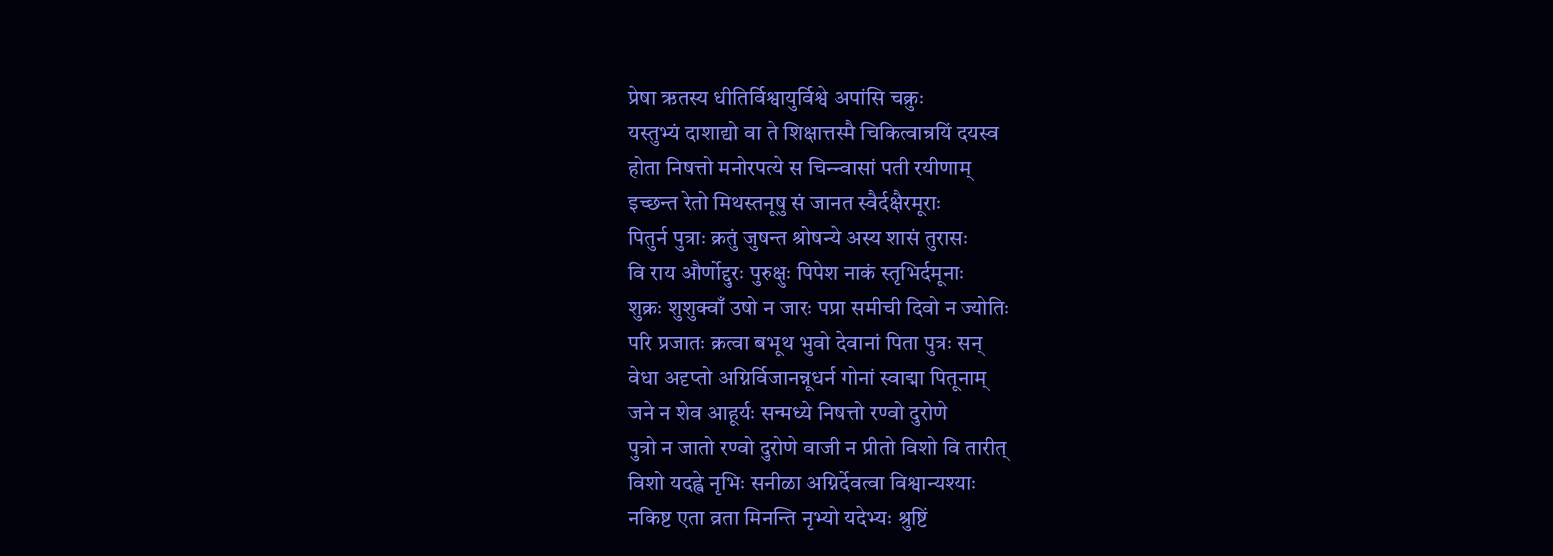प्रेषा ऋतस्य धीतिर्विश्वायुर्विश्वे अपांसि चक्रुः
यस्तुभ्यं दाशाद्यो वा ते शिक्षात्तस्मै चिकित्वान्रयिं दयस्व
होता निषत्तो मनोरपत्ये स चिन्न्वासां पती रयीणाम्
इच्छन्त रेतो मिथस्तनूषु सं जानत स्वैर्दक्षैरमूराः
पितुर्न पुत्राः क्रतुं जुषन्त श्रोषन्ये अस्य शासं तुरासः
वि राय और्णोद्दुरः पुरुक्षुः पिपेश नाकं स्तृभिर्दमूनाः
शुक्रः शुशुक्वाँ उषो न जारः पप्रा समीची दिवो न ज्योतिः
परि प्रजातः क्रत्वा बभूथ भुवो देवानां पिता पुत्रः सन्
वेधा अदृप्तो अग्निर्विजानन्नूधर्न गोनां स्वाद्मा पितूनाम्
जने न शेव आहूर्यः सन्मध्ये निषत्तो रण्वो दुरोणे
पुत्रो न जातो रण्वो दुरोणे वाजी न प्रीतो विशो वि तारीत्
विशो यदह्वे नृभिः सनीळा अग्निर्देवत्वा विश्वान्यश्याः
नकिष्ट एता व्रता मिनन्ति नृभ्यो यदेभ्यः श्रुष्टिं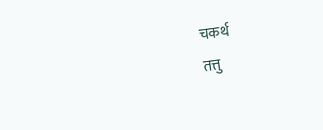चकर्थ
तत्तु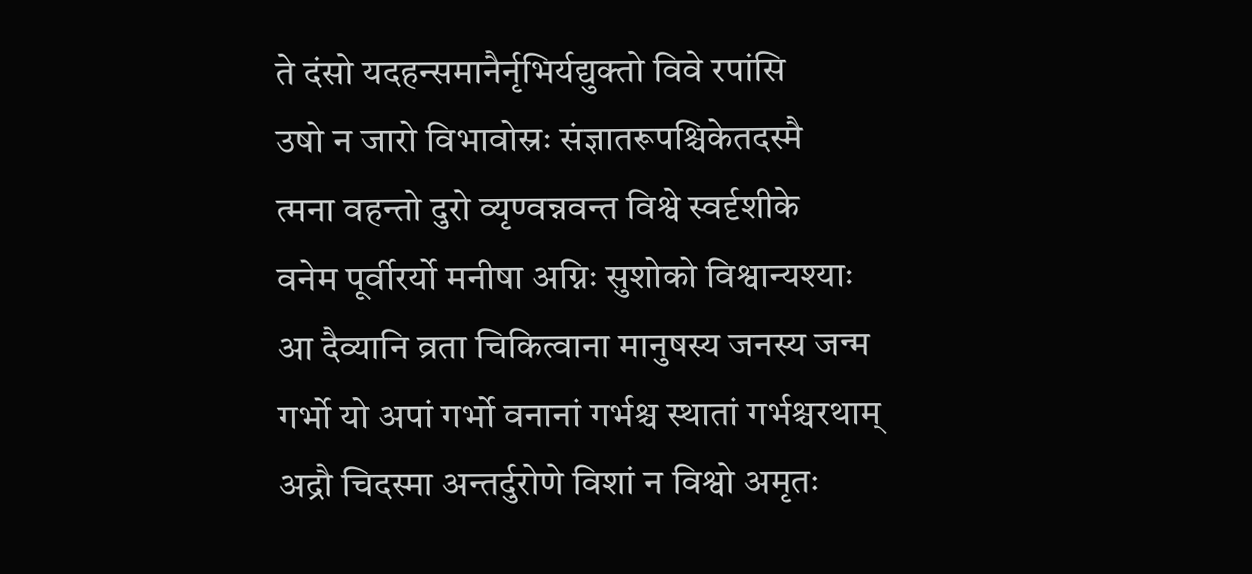ते दंसो यदहन्समानैर्नृभिर्यद्युक्तो विवे रपांसि
उषो न जारो विभावोस्रः संज्ञातरूपश्चिकेतदस्मै
त्मना वहन्तो दुरो व्यृण्वन्नवन्त विश्वे स्वर्दृशीके
वनेम पूर्वीरर्यो मनीषा अग्निः सुशोको विश्वान्यश्याः
आ दैव्यानि व्रता चिकित्वाना मानुषस्य जनस्य जन्म
गर्भो यो अपां गर्भो वनानां गर्भश्च स्थातां गर्भश्चरथाम्
अद्रौ चिदस्मा अन्तर्दुरोणे विशां न विश्वो अमृतः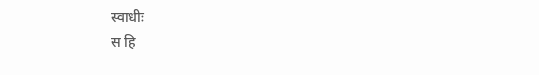स्वाधीः
स हि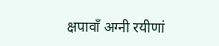क्षपावाँ अग्नी रयीणां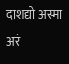दाशद्यो अस्मा अरं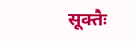सूक्तैः